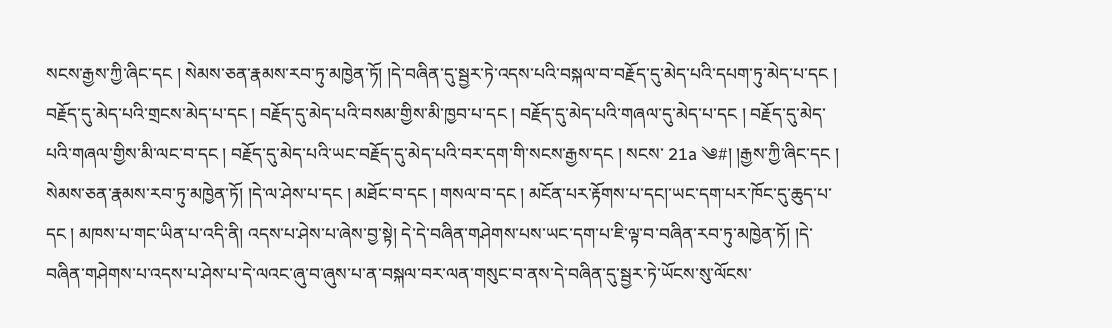སངས་རྒྱས་ཀྱི་ཞིང་དང ། སེམས་ཅན་རྣམས་རབ་ཏུ་མཁྱེན་ཏོ། །དེ་བཞིན་དུ་སྦྱར་ཏེ་འདས་པའི་བསྐལ་བ་བརྗོད་དུ་མེད་པའི་དཔག་ཏུ་མེད་པ་དང ། བརྗོད་དུ་མེད་པའི་གྲངས་མེད་པ་དང ། བརྗོད་དུ་མེད་པའི་བསམ་གྱིས་མི་ཁྱབ་པ་དང ། བརྗོད་དུ་མེད་པའི་གཞལ་དུ་མེད་པ་དང ། བརྗོད་དུ་མེད་པའི་གཞལ་གྱིས་མི་ལང་བ་དང ། བརྗོད་དུ་མེད་པའི་ཡང་བརྗོད་དུ་མེད་པའི་བར་དག་གི་སངས་རྒྱས་དང ། སངས་ 21a ༄#། །རྒྱས་ཀྱི་ཞིང་དང ། སེམས་ཅན་རྣམས་རབ་ཏུ་མཁྱེན་ཏོ། །དེ་ལ་ཤེས་པ་དང ། མཐོང་བ་དང ། གསལ་བ་དང ། མངོན་པར་རྟོགས་པ་དང།་ཡང་དག་པར་ཁོང་དུ་ཆུད་པ་དང ། མཁས་པ་གང་ཡིན་པ་འདི་ནི། འདས་པ་ཤེས་པ་ཞེས་བྱ་སྟེ། དེ་དེ་བཞིན་གཤེགས་པས་ཡང་དག་པ་ཇི་ལྟ་བ་བཞིན་རབ་ཏུ་མཁྱེན་ཏོ། །དེ་བཞིན་གཤེགས་པ་འདས་པ་ཤེས་པ་དེ་ལའང་ཞུ་བ་ཞུས་པ་ན་བསྐལ་བར་ལན་གསུང་བ་ནས་དེ་བཞིན་དུ་སྦྱར་ཏེ་ཡོངས་སུ་ལོངས་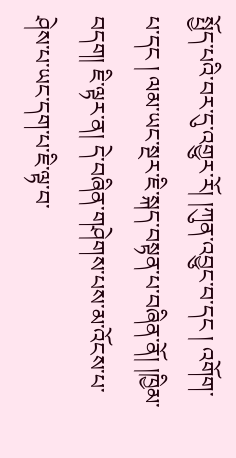སྤྱོད་པའི་བར་དུ་འགྱུར་རོ། །ཀུན་འབྱུང་བ་དང ། འགོག་པ་དང ། ལམ་ཡང་སྔར་ཇི་སྐད་བསྟན་པ་བཞིན་ནོ། །ཁྱིམ་བདག། ཇི་ལྟར་ན། དེ་བཞིན་གཤེགས་པས་མ་འོངས་པ་ཤེས་པ་ཡང་དག་པ་ཇི་ལྟ་བ་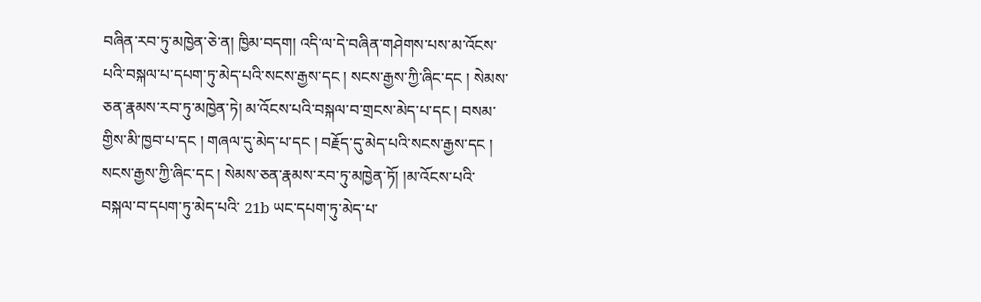བཞིན་རབ་ཏུ་མཁྱེན་ཅེ་ན། ཁྱིམ་བདག། འདི་ལ་དེ་བཞིན་གཤེགས་པས་མ་འོངས་པའི་བསྐལ་པ་དཔག་ཏུ་མེད་པའི་སངས་རྒྱས་དང ། སངས་རྒྱས་ཀྱི་ཞིང་དང ། སེམས་ཅན་རྣམས་རབ་ཏུ་མཁྱེན་ཏེ། མ་འོངས་པའི་བསྐལ་བ་གྲངས་མེད་པ་དང ། བསམ་གྱིས་མི་ཁྱབ་པ་དང ། གཞལ་དུ་མེད་པ་དང ། བརྗོད་དུ་མེད་པའི་སངས་རྒྱས་དང ། སངས་རྒྱས་ཀྱི་ཞིང་དང ། སེམས་ཅན་རྣམས་རབ་ཏུ་མཁྱེན་ཏོ། །མ་འོངས་པའི་བསྐལ་བ་དཔག་ཏུ་མེད་པའི་ 21b ཡང་དཔག་ཏུ་མེད་པ་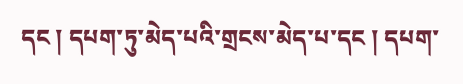དང ། དཔག་ཏུ་མེད་པའི་གྲངས་མེད་པ་དང ། དཔག་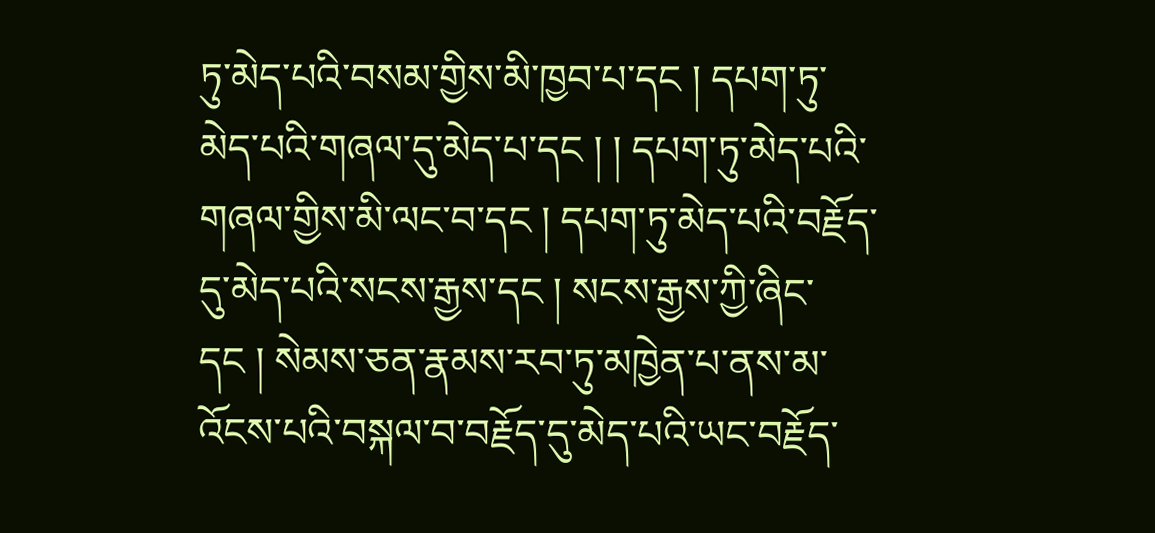ཏུ་མེད་པའི་བསམ་གྱིས་མི་ཁྱབ་པ་དང ། དཔག་ཏུ་མེད་པའི་གཞལ་དུ་མེད་པ་དང ། ། དཔག་ཏུ་མེད་པའི་གཞལ་གྱིས་མི་ལང་བ་དང ། དཔག་ཏུ་མེད་པའི་བརྗོད་དུ་མེད་པའི་སངས་རྒྱས་དང ། སངས་རྒྱས་ཀྱི་ཞིང་དང ། སེམས་ཅན་རྣམས་རབ་ཏུ་མཁྱེན་པ་ནས་མ་འོངས་པའི་བསྐལ་བ་བརྗོད་དུ་མེད་པའི་ཡང་བརྗོད་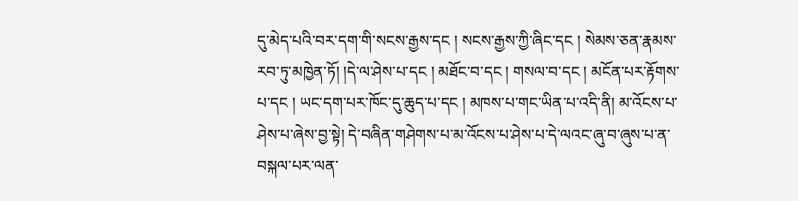དུ་མེད་པའི་བར་དག་གི་སངས་རྒྱས་དང ། སངས་རྒྱས་ཀྱི་ཞིང་དང ། སེམས་ཅན་རྣམས་རབ་ཏུ་མཁྱེན་ཏོ། །དེ་ལ་ཤེས་པ་དང ། མཐོང་བ་དང ། གསལ་བ་དང ། མངོན་པར་རྟོགས་པ་དང ། ཡང་དག་པར་ཁོང་དུ་ཆུད་པ་དང ། མཁས་པ་གང་ཡིན་པ་འདི་ནི། མ་འོངས་པ་ཤེས་པ་ཞེས་བྱ་སྟེ། དེ་བཞིན་གཤེགས་པ་མ་འོངས་པ་ཤེས་པ་དེ་ལའང་ཞུ་བ་ཞུས་པ་ན་བསྐལ་པར་ལན་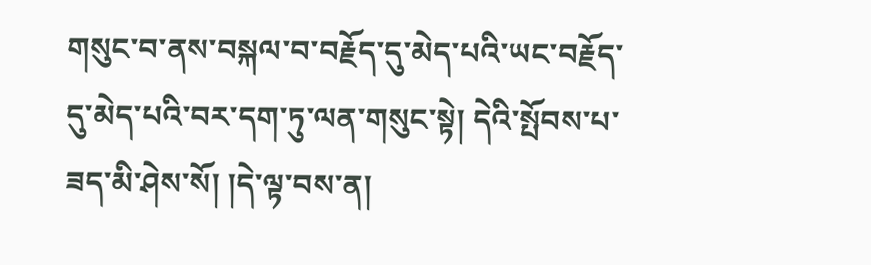གསུང་བ་ནས་བསྐལ་བ་བརྗོད་དུ་མེད་པའི་ཡང་བརྗོད་དུ་མེད་པའི་བར་དག་ཏུ་ལན་གསུང་སྟེ། དེའི་སྤོབས་པ་ཟད་མི་ཤེས་སོ། །དེ་ལྟ་བས་ན།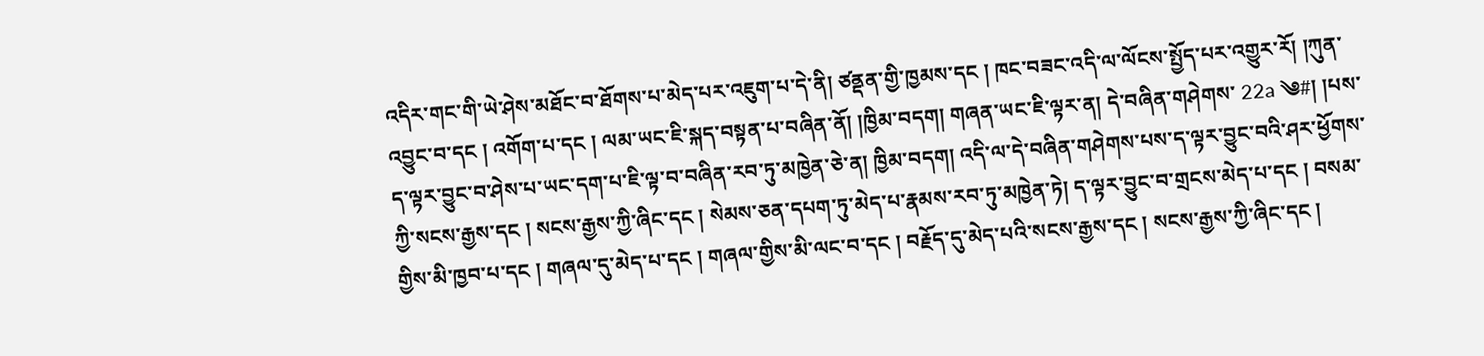འདིར་གང་གི་ཡེ་ཤེས་མཐོང་བ་ཐོགས་པ་མེད་པར་འཇུག་པ་དེ་ནི། ཙནྡན་གྱི་ཁྱམས་དང ། ཁང་བཟང་འདི་ལ་ལོངས་སྤྱོད་པར་འགྱུར་རོ། །ཀུན་འབྱུང་བ་དང ། འགོག་པ་དང ། ལམ་ཡང་ཇི་སྐད་བསྟན་པ་བཞིན་ནོ། །ཁྱིམ་བདག། གཞན་ཡང་ཇི་ལྟར་ན། དེ་བཞིན་གཤེགས་ 22a ༄#། །པས་ད་ལྟར་བྱུང་བ་ཤེས་པ་ཡང་དག་པ་ཇི་ལྟ་བ་བཞིན་རབ་ཏུ་མཁྱེན་ཅེ་ན། ཁྱིམ་བདག། འདི་ལ་དེ་བཞིན་གཤེགས་པས་ད་ལྟར་བྱུང་བའི་ཤར་ཕྱོགས་ཀྱི་སངས་རྒྱས་དང ། སངས་རྒྱས་ཀྱི་ཞིང་དང ། སེམས་ཅན་དཔག་ཏུ་མེད་པ་རྣམས་རབ་ཏུ་མཁྱེན་ཏེ། ད་ལྟར་བྱུང་བ་གྲངས་མེད་པ་དང ། བསམ་གྱིས་མི་ཁྱབ་པ་དང ། གཞལ་དུ་མེད་པ་དང ། གཞལ་གྱིས་མི་ལང་བ་དང ། བརྗོད་དུ་མེད་པའི་སངས་རྒྱས་དང ། སངས་རྒྱས་ཀྱི་ཞིང་དང །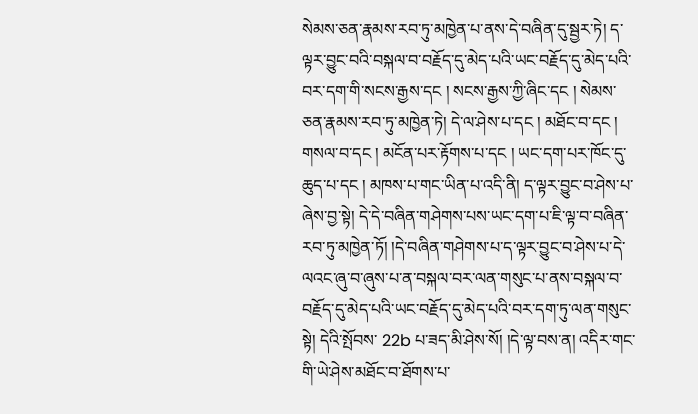སེམས་ཅན་རྣམས་རབ་ཏུ་མཁྱེན་པ་ནས་དེ་བཞིན་དུ་སྦྱར་ཏེ། ད་ལྟར་བྱུང་བའི་བསྐལ་བ་བརྗོད་དུ་མེད་པའི་ཡང་བརྗོད་དུ་མེད་པའི་བར་དག་གི་སངས་རྒྱས་དང ། སངས་རྒྱས་ཀྱི་ཞིང་དང ། སེམས་ཅན་རྣམས་རབ་ཏུ་མཁྱེན་ཏེ། དེ་ལ་ཤེས་པ་དང ། མཐོང་བ་དང ། གསལ་བ་དང ། མངོན་པར་རྟོགས་པ་དང ། ཡང་དག་པར་ཁོང་དུ་ཆུད་པ་དང ། མཁས་པ་གང་ཡིན་པ་འདི་ནི། ད་ལྟར་བྱུང་བ་ཤེས་པ་ཞེས་བྱ་སྟེ། དེ་དེ་བཞིན་གཤེགས་པས་ཡང་དག་པ་ཇི་ལྟ་བ་བཞིན་རབ་ཏུ་མཁྱེན་ཏོ། །དེ་བཞིན་གཤེགས་པ་ད་ལྟར་བྱུང་བ་ཤེས་པ་དེ་ལའང་ཞུ་བ་ཞུས་པ་ན་བསྐལ་བར་ལན་གསུང་པ་ནས་བསྐལ་བ་བརྗོད་དུ་མེད་པའི་ཡང་བརྗོད་དུ་མེད་པའི་བར་དག་ཏུ་ལན་གསུང་སྟེ། དེའི་སྤོབས་ 22b པ་ཟད་མི་ཤེས་སོ། །དེ་ལྟ་བས་ན། འདིར་གང་གི་ཡེ་ཤེས་མཐོང་བ་ཐོགས་པ་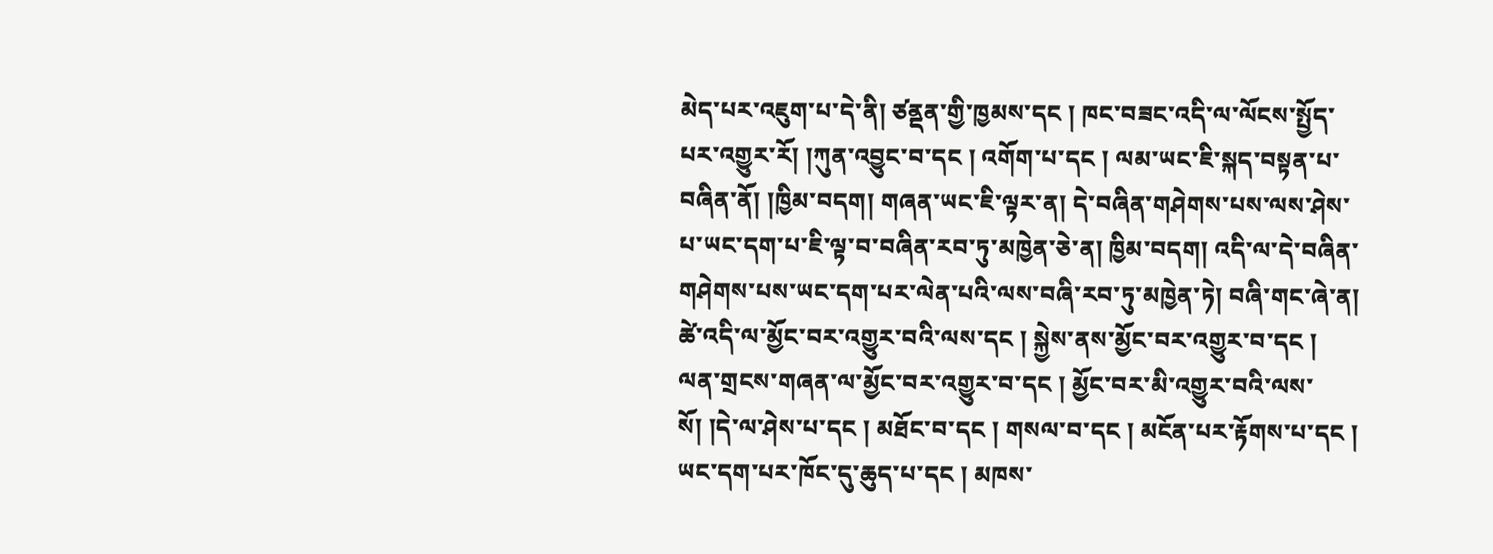མེད་པར་འཇུག་པ་དེ་ནི། ཙནྡན་གྱི་ཁྱམས་དང ། ཁང་བཟང་འདི་ལ་ལོངས་སྤྱོད་པར་འགྱུར་རོ། །ཀུན་འབྱུང་བ་དང ། འགོག་པ་དང ། ལམ་ཡང་ཇི་སྐད་བསྟན་པ་བཞིན་ནོ། །ཁྱིམ་བདག། གཞན་ཡང་ཇི་ལྟར་ན། དེ་བཞིན་གཤེགས་པས་ལས་ཤེས་པ་ཡང་དག་པ་ཇི་ལྟ་བ་བཞིན་རབ་ཏུ་མཁྱེན་ཅེ་ན། ཁྱིམ་བདག། འདི་ལ་དེ་བཞིན་གཤེགས་པས་ཡང་དག་པར་ལེན་པའི་ལས་བཞི་རབ་ཏུ་མཁྱེན་ཏེ། བཞི་གང་ཞེ་ན། ཚེ་འདི་ལ་མྱོང་བར་འགྱུར་བའི་ལས་དང ། སྐྱེས་ནས་མྱོང་བར་འགྱུར་བ་དང ། ལན་གྲངས་གཞན་ལ་མྱོང་བར་འགྱུར་བ་དང ། མྱོང་བར་མི་འགྱུར་བའི་ལས་སོ། །དེ་ལ་ཤེས་པ་དང ། མཐོང་བ་དང ། གསལ་བ་དང ། མངོན་པར་རྟོགས་པ་དང ། ཡང་དག་པར་ཁོང་དུ་ཆུད་པ་དང ། མཁས་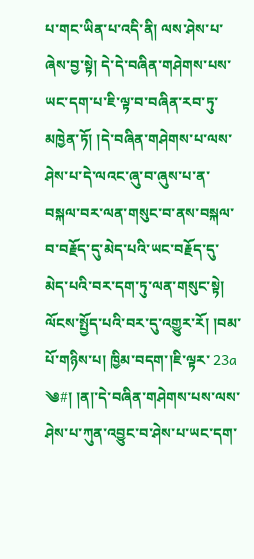པ་གང་ཡིན་པ་འདི་ནི། ལས་ཤེས་པ་ཞེས་བྱ་སྟེ། དེ་དེ་བཞིན་གཤེགས་པས་ཡང་དག་པ་ཇི་ལྟ་བ་བཞིན་རབ་ཏུ་མཁྱེན་ཏོ། །དེ་བཞིན་གཤེགས་པ་ལས་ཤེས་པ་དེ་ལའང་ཞུ་བ་ཞུས་པ་ན་བསྐལ་བར་ལན་གསུང་བ་ནས་བསྐལ་བ་བརྗོད་དུ་མེད་པའི་ཡང་བརྗོད་དུ་མེད་པའི་བར་དག་ཏུ་ལན་གསུང་སྟེ། ལོངས་སྤྱོད་པའི་བར་དུ་འགྱུར་རོ། །བམ་པོ་གཉིས་པ། ཁྱིམ་བདག་།ཇི་ལྟར་ 23a ༄#། །ན།་དེ་བཞིན་གཤེགས་པས་ལས་ཤེས་པ་ཀུན་འབྱུང་བ་ཤེས་པ་ཡང་དག་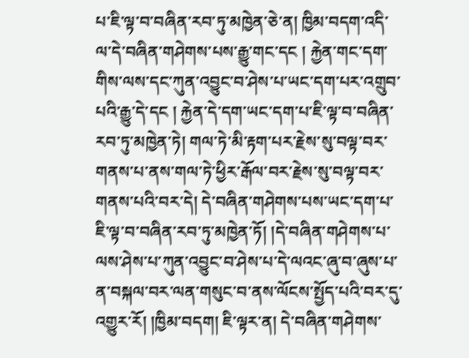པ་ཇི་ལྟ་བ་བཞིན་རབ་ཏུ་མཁྱེན་ཅེ་ན། ཁྱིམ་བདག་འདི་ལ་དེ་བཞིན་གཤེགས་པས་རྒྱུ་གང་དང ། རྐྱེན་གང་དག་གིས་ལས་དང་ཀུན་འབྱུང་བ་ཤེས་པ་ཡང་དག་པར་འགྲུབ་པའི་རྒྱུ་དེ་དང ། རྐྱེན་དེ་དག་ཡང་དག་པ་ཇི་ལྟ་བ་བཞིན་རབ་ཏུ་མཁྱེན་ཏེ། གལ་ཏེ་མི་རྟག་པར་རྗེས་སུ་བལྟ་བར་གནས་པ་ནས་གལ་ཏེ་ཕྱིར་རྒོལ་བར་རྗེས་སུ་བལྟ་བར་གནས་པའི་བར་དེ། དེ་བཞིན་གཤེགས་པས་ཡང་དག་པ་ཇི་ལྟ་བ་བཞིན་རབ་ཏུ་མཁྱེན་ཏོ། །དེ་བཞིན་གཤེགས་པ་ལས་ཤེས་པ་ཀུན་འབྱུང་བ་ཤེས་པ་དེ་ལའང་ཞུ་བ་ཞུས་པ་ན་བསྐལ་བར་ལན་གསུང་བ་ནས་ལོངས་སྤྱོད་པའི་བར་དུ་འགྱུར་རོ། །ཁྱིམ་བདག། ཇི་ལྟར་ན། དེ་བཞིན་གཤེགས་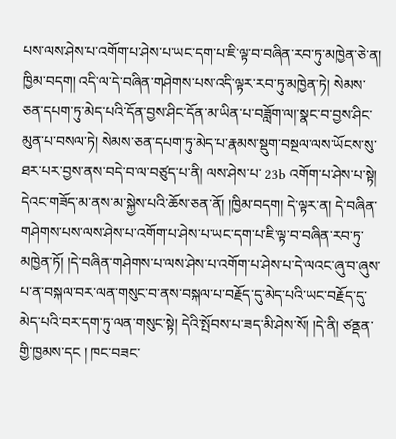པས་ལས་ཤེས་པ་འགོག་པ་ཤེས་པ་ཡང་དག་པ་ཇི་ལྟ་བ་བཞིན་རབ་ཏུ་མཁྱེན་ཅེ་ན། ཁྱིམ་བདག། འདི་ལ་དེ་བཞིན་གཤེགས་པས་འདི་ལྟར་རབ་ཏུ་མཁྱེན་ཏེ། སེམས་ཅན་དཔག་ཏུ་མེད་པའི་དོན་བྱས་ཤིང་དོན་མ་ཡིན་པ་བཟློག་ལ།་སྣང་བ་བྱས་ཤིང་མུན་པ་བསལ་ཏེ། སེམས་ཅན་དཔག་ཏུ་མེད་པ་རྣམས་སྡུག་བསྔལ་ལས་ཡོངས་སུ་ཐར་པར་བྱས་ནས་བདེ་བ་ལ་བཙུད་པ་ནི། ལས་ཤེས་པ་ 23b འགོག་པ་ཤེས་པ་སྟེ། དེའང་གཟོད་མ་ནས་མ་སྐྱེས་པའི་ཆོས་ཅན་ནོ། །ཁྱིམ་བདག། དེ་ལྟར་ན། དེ་བཞིན་གཤེགས་པས་ལས་ཤེས་པ་འགོག་པ་ཤེས་པ་ཡང་དག་པ་ཇི་ལྟ་བ་བཞིན་རབ་ཏུ་མཁྱེན་ཏོ། །དེ་བཞིན་གཤེགས་པ་ལས་ཤེས་པ་འགོག་པ་ཤེས་པ་དེ་ལའང་ཞུ་བ་ཞུས་པ་ན་བསྐལ་བར་ལན་གསུང་བ་ནས་བསྐལ་པ་བརྗོད་དུ་མེད་པའི་ཡང་བརྗོད་དུ་མེད་པའི་བར་དག་ཏུ་ལན་གསུང་སྟེ། དེའི་སྤོབས་པ་ཟད་མི་ཤེས་སོ། །དེ་ནི། ཙནྡན་གྱི་ཁྱམས་དང ། ཁང་བཟང་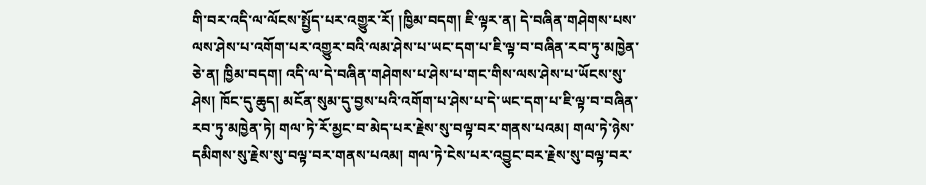གི་བར་འདི་ལ་ལོངས་སྤྱོད་པར་འགྱུར་རོ། །ཁྱིམ་བདག། ཇི་ལྟར་ན། དེ་བཞིན་གཤེགས་པས་ལས་ཤེས་པ་འགོག་པར་འགྱུར་བའི་ལམ་ཤེས་པ་ཡང་དག་པ་ཇི་ལྟ་བ་བཞིན་རབ་ཏུ་མཁྱེན་ཅེ་ན། ཁྱིམ་བདག། འདི་ལ་དེ་བཞིན་གཤེགས་པ་ཤེས་པ་གང་གིས་ལས་ཤེས་པ་ཡོངས་སུ་ཤེས། ཁོང་དུ་ཆུད། མངོན་སུམ་དུ་བྱས་པའི་འགོག་པ་ཤེས་པ་དེ་ཡང་དག་པ་ཇི་ལྟ་བ་བཞིན་རབ་ཏུ་མཁྱེན་ཏེ། གལ་ཏེ་རོ་མྱང་བ་མེད་པར་རྗེས་སུ་བལྟ་བར་གནས་པའམ། གལ་ཏེ་ཉེས་དམིགས་སུ་རྗེས་སུ་བལྟ་བར་གནས་པའམ། གལ་ཏེ་ངེས་པར་འབྱུང་བར་རྗེས་སུ་བལྟ་བར་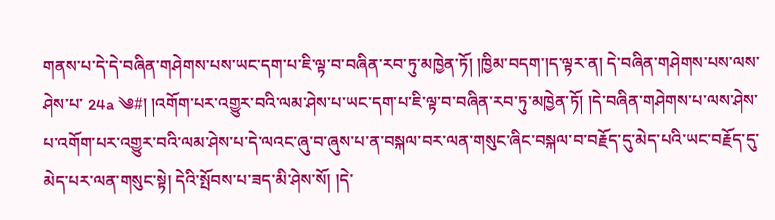གནས་པ་དེ་དེ་བཞིན་གཤེགས་པས་ཡང་དག་པ་ཇི་ལྟ་བ་བཞིན་རབ་ཏུ་མཁྱེན་ཏོ། །ཁྱིམ་བདག་།ད་ལྟར་ན། དེ་བཞིན་གཤེགས་པས་ལས་ཤེས་པ་ 24a ༄#། །འགོག་པར་འགྱུར་བའི་ལམ་ཤེས་པ་ཡང་དག་པ་ཇི་ལྟ་བ་བཞིན་རབ་ཏུ་མཁྱེན་ཏོ། །དེ་བཞིན་གཤེགས་པ་ལས་ཤེས་པ་འགོག་པར་འགྱུར་བའི་ལམ་ཤེས་པ་དེ་ལའང་ཞུ་བ་ཞུས་པ་ན་བསྐལ་བར་ལན་གསུང་ཞིང་བསྐལ་བ་བརྗོད་དུ་མེད་པའི་ཡང་བརྗོད་དུ་མེད་པར་ལན་གསུང་སྟེ། དེའི་སྤོབས་པ་ཟད་མི་ཤེས་སོ། །དེ་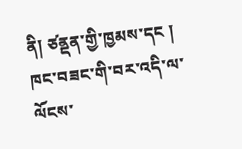ནི། ཙནྡན་གྱི་ཁྱམས་དང ། ཁང་བཟང་གི་བར་འདི་ལ་ལོངས་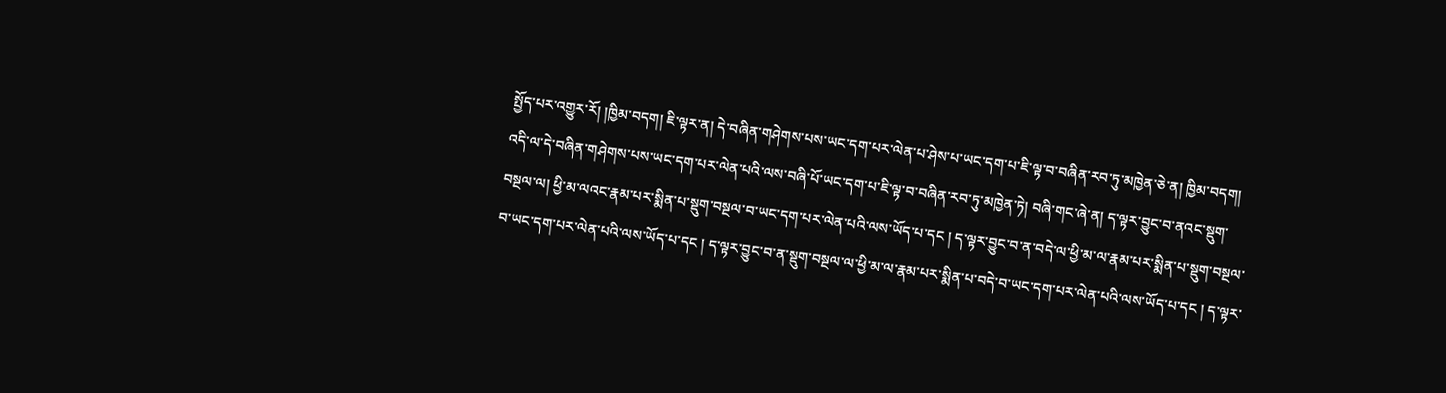སྤྱོད་པར་འགྱུར་རོ། །ཁྱིམ་བདག། ཇི་ལྟར་ན། དེ་བཞིན་གཤེགས་པས་ཡང་དག་པར་ལེན་པ་ཤེས་པ་ཡང་དག་པ་ཇི་ལྟ་བ་བཞིན་རབ་ཏུ་མཁྱེན་ཅེ་ན། ཁྱིམ་བདག། འདི་ལ་དེ་བཞིན་གཤེགས་པས་ཡང་དག་པར་ལེན་པའི་ལས་བཞི་པོ་ཡང་དག་པ་ཇི་ལྟ་བ་བཞིན་རབ་ཏུ་མཁྱེན་ཏེ། བཞི་གང་ཞེ་ན། ད་ལྟར་བྱུང་བ་ནའང་སྡུག་བསྔལ་ལ། ཕྱི་མ་ལའང་རྣམ་པར་སྨིན་པ་སྡུག་བསྔལ་བ་ཡང་དག་པར་ལེན་པའི་ལས་ཡོད་པ་དང ། ད་ལྟར་བྱུང་བ་ན་བདེ་ལ་ཕྱི་མ་ལ་རྣམ་པར་སྨིན་པ་སྡུག་བསྔལ་བ་ཡང་དག་པར་ལེན་པའི་ལས་ཡོད་པ་དང ། ད་ལྟར་བྱུང་བ་ན་སྡུག་བསྔལ་ལ་ཕྱི་མ་ལ་རྣམ་པར་སྨིན་པ་བདེ་བ་ཡང་དག་པར་ལེན་པའི་ལས་ཡོད་པ་དང ། ད་ལྟར་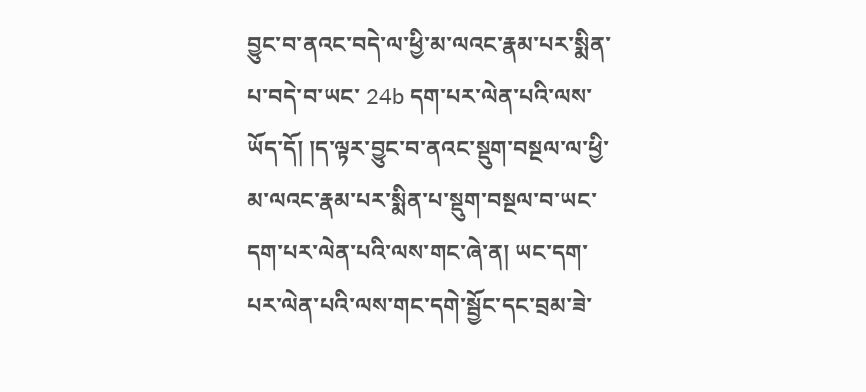བྱུང་བ་ནའང་བདེ་ལ་ཕྱི་མ་ལའང་རྣམ་པར་སྨིན་པ་བདེ་བ་ཡང་ 24b དག་པར་ལེན་པའི་ལས་ཡོད་དོ། །ད་ལྟར་བྱུང་བ་ནའང་སྡུག་བསྔལ་ལ་ཕྱི་མ་ལའང་རྣམ་པར་སྨིན་པ་སྡུག་བསྔལ་བ་ཡང་དག་པར་ལེན་པའི་ལས་གང་ཞེ་ན། ཡང་དག་པར་ལེན་པའི་ལས་གང་དགེ་སྦྱོང་དང་བྲམ་ཟེ་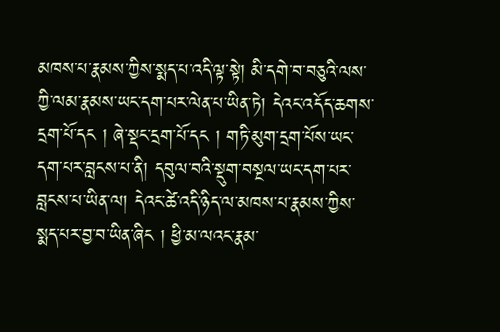མཁས་པ་རྣམས་ཀྱིས་སྨད་པ་འདི་ལྟ་སྟེ། མི་དགེ་བ་བཅུའི་ལས་ཀྱི་ལམ་རྣམས་ཡང་དག་པར་ལེན་པ་ཡིན་ཏེ། དེའང་འདོད་ཆགས་དྲག་པོ་དང ། ཞེ་སྡང་དྲག་པོ་དང ། གཏི་མུག་དྲག་པོས་ཡང་དག་པར་བླངས་པ་ནི། དབུལ་བའི་སྡུག་བསྔལ་ཡང་དག་པར་བླངས་པ་ཡིན་ལ། དེའང་ཚེ་འདི་ཉིད་ལ་མཁས་པ་རྣམས་ཀྱིས་སྨད་པར་བྱ་བ་ཡིན་ཞིང ། ཕྱི་མ་ལའང་རྣམ་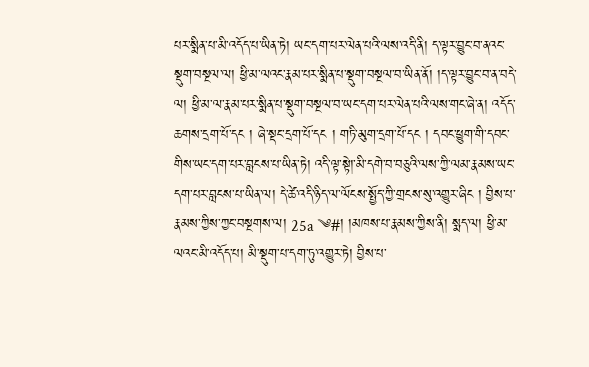པར་སྨིན་པ་མི་འདོད་པ་ཡིན་ཏེ། ཡང་དག་པར་ལེན་པའི་ལས་འདི་ནི། ད་ལྟར་བྱུང་བ་ནའང་སྡུག་བསྔལ་ལ། ཕྱི་མ་ལའང་རྣམ་པར་སྨིན་པ་སྡུག་བསྔལ་བ་ཡིན་ནོ། །ད་ལྟར་བྱུང་བ་ན་བདེ་ལ། ཕྱི་མ་ལ་རྣམ་པར་སྨིན་པ་སྡུག་བསྔལ་བ་ཡང་དག་པར་ལེན་པའི་ལས་གང་ཞེ་ན། འདོད་ཆགས་དྲག་པོ་དང ། ཞེ་སྡང་དྲག་པོ་དང ། གཏི་མུག་དྲག་པོ་དང ། དབང་ཕྱུག་གི་དབང་གིས་ཡང་དག་པར་བླངས་པ་ཡིན་ཏེ། འདི་ལྟ་སྟེ།་མི་དགེ་བ་བཅུའི་ལས་ཀྱི་ལམ་རྣམས་ཡང་དག་པར་བླངས་པ་ཡིན་ལ། དེ་ཚེ་འདི་ཉིད་ལ་ལོངས་སྤྱོད་ཀྱི་གྲངས་སུ་འགྱུར་ཞིང ། བྱིས་པ་རྣམས་ཀྱིས་ཀྱང་བསྔགས་ལ། 25a ༄#། །མཁས་པ་རྣམས་ཀྱིས་ནི། སྨད་ལ། ཕྱི་མ་ལའང་མི་འདོད་པ། མི་སྡུག་པ་དག་ཏུ་འགྱུར་ཏེ། བྱིས་པ་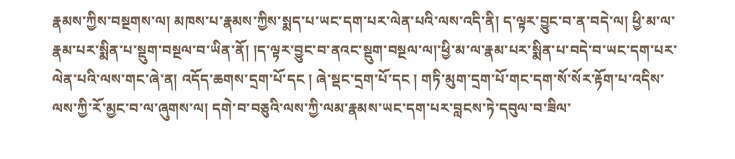རྣམས་ཀྱིས་བསྔགས་ལ། མཁས་པ་རྣམས་ཀྱིས་སྨད་པ་ཡང་དག་པར་ལེན་པའི་ལས་འདི་ནི། ད་ལྟར་བྱུང་བ་ན་བདེ་ལ། ཕྱི་མ་ལ་རྣམ་པར་སྨིན་པ་སྡུག་བསྔལ་བ་ཡིན་ནོ། །ད་ལྟར་བྱུང་བ་ནའང་སྡུག་བསྔལ་ལ།་ཕྱི་མ་ལ་རྣམ་པར་སྨིན་པ་བདེ་བ་ཡང་དག་པར་ལེན་པའི་ལས་གང་ཞེ་ན། འདོད་ཆགས་དྲག་པོ་དང ། ཞེ་སྡང་དྲག་པོ་དང ། གཏི་མུག་དྲག་པོ་གང་དག་སོ་སོར་རྟོག་པ་འདིས་ལས་ཀྱི་རོ་མྱང་བ་ལ་ཞུགས་ལ། དགེ་བ་བཅུའི་ལས་ཀྱི་ལམ་རྣམས་ཡང་དག་པར་བླངས་ཏེ་དབུལ་བ་ཟིལ་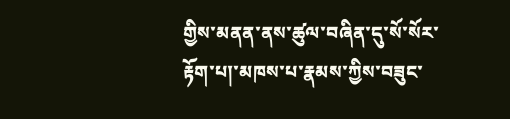གྱིས་མནན་ནས་ཚུལ་བཞིན་དུ་སོ་སོར་རྟོག་པ།་མཁས་པ་རྣམས་ཀྱིས་བཟུང་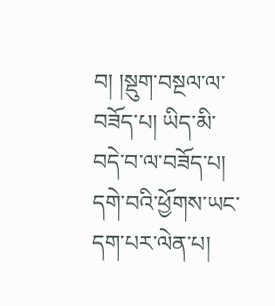བ། །སྡུག་བསྔལ་ལ་བཟོད་པ། ཡིད་མི་བདེ་བ་ལ་བཟོད་པ། དགེ་བའི་ཕྱོགས་ཡང་དག་པར་ལེན་པ།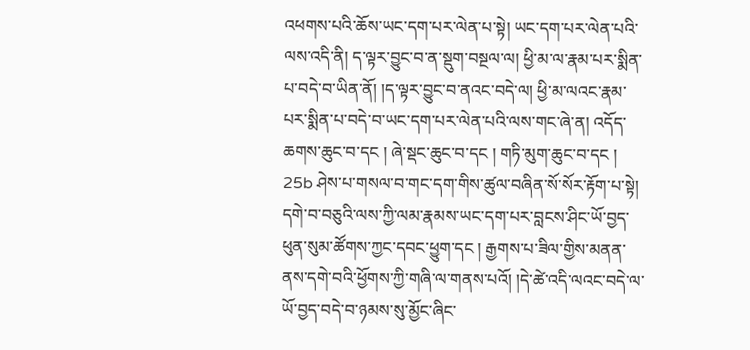འཕགས་པའི་ཆོས་ཡང་དག་པར་ལེན་པ་སྟེ། ཡང་དག་པར་ལེན་པའི་ལས་འདི་ནི། ད་ལྟར་བྱུང་བ་ན་སྡུག་བསྔལ་ལ། ཕྱི་མ་ལ་རྣམ་པར་སྨིན་པ་བདེ་བ་ཡིན་ནོ། །ད་ལྟར་བྱུང་བ་ནའང་བདེ་ལ། ཕྱི་མ་ལའང་རྣམ་པར་སྨིན་པ་བདེ་བ་ཡང་དག་པར་ལེན་པའི་ལས་གང་ཞེ་ན། འདོད་ཆགས་ཆུང་བ་དང ། ཞེ་སྡང་ཆུང་བ་དང ། གཏི་མུག་ཆུང་བ་དང ། 25b ཤེས་པ་གསལ་བ་གང་དག་གིས་ཚུལ་བཞིན་སོ་སོར་རྟོག་པ་སྟེ། དགེ་བ་བཅུའི་ལས་ཀྱི་ལམ་རྣམས་ཡང་དག་པར་བླངས་ཤིང་ཡོ་བྱད་ཕུན་སུམ་ཚོགས་ཀྱང་དབང་ཕྱུག་དང ། རྒྱགས་པ་ཟིལ་གྱིས་མནན་ནས་དགེ་བའི་ཕྱོགས་ཀྱི་གཞི་ལ་གནས་པའོ། །དེ་ཚེ་འདི་ལའང་བདེ་ལ་ཡོ་བྱད་བདེ་བ་ཉམས་སུ་མྱོང་ཞིང་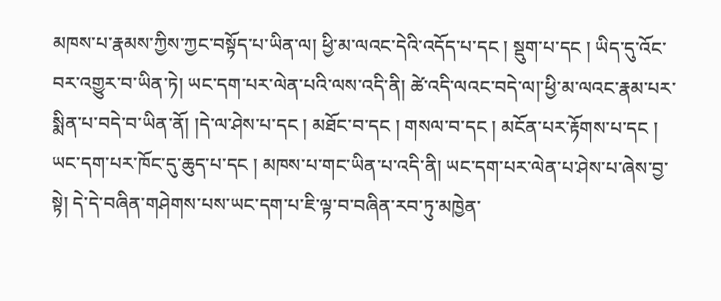མཁས་པ་རྣམས་ཀྱིས་ཀྱང་བསྟོད་པ་ཡིན་ལ། ཕྱི་མ་ལའང་དེའི་འདོད་པ་དང ། སྡུག་པ་དང ། ཡིད་དུ་འོང་བར་འགྱུར་བ་ཡིན་ཏེ། ཡང་དག་པར་ལེན་པའི་ལས་འདི་ནི། ཚེ་འདི་ལའང་བདེ་ལ།་ཕྱི་མ་ལའང་རྣམ་པར་སྨིན་པ་བདེ་བ་ཡིན་ནོ། །དེ་ལ་ཤེས་པ་དང ། མཐོང་བ་དང ། གསལ་བ་དང ། མངོན་པར་རྟོགས་པ་དང ། ཡང་དག་པར་ཁོང་དུ་ཆུད་པ་དང ། མཁས་པ་གང་ཡིན་པ་འདི་ནི། ཡང་དག་པར་ལེན་པ་ཤེས་པ་ཞེས་བྱ་སྟེ། དེ་དེ་བཞིན་གཤེགས་པས་ཡང་དག་པ་ཇི་ལྟ་བ་བཞིན་རབ་ཏུ་མཁྱེན་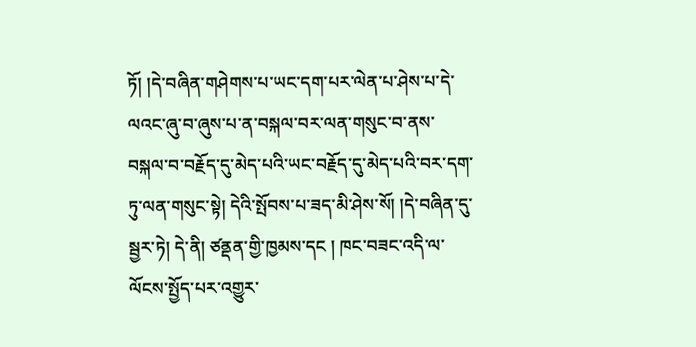ཏོ། །དེ་བཞིན་གཤེགས་པ་ཡང་དག་པར་ལེན་པ་ཤེས་པ་དེ་ལའང་ཞུ་བ་ཞུས་པ་ན་བསྐལ་བར་ལན་གསུང་བ་ནས་བསྐལ་བ་བརྗོད་དུ་མེད་པའི་ཡང་བརྗོད་དུ་མེད་པའི་བར་དག་ཏུ་ལན་གསུང་སྟེ། དེའི་སྤོབས་པ་ཟད་མི་ཤེས་སོ། །དེ་བཞིན་དུ་སྦྱར་ཏེ། དེ་ནི། ཙནྡན་གྱི་ཁྱམས་དང ། ཁང་བཟང་འདི་ལ་ལོངས་སྤྱོད་པར་འགྱུར་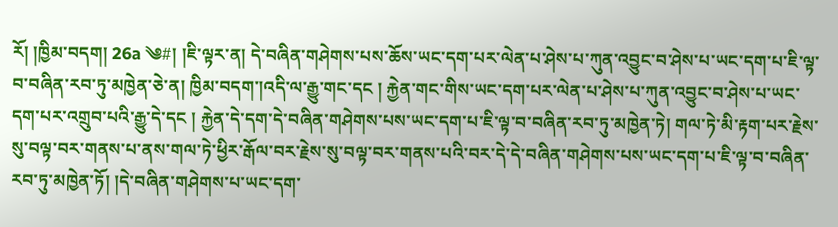རོ། །ཁྱིམ་བདག། 26a ༄#། །ཇི་ལྟར་ན། དེ་བཞིན་གཤེགས་པས་ཆོས་ཡང་དག་པར་ལེན་པ་ཤེས་པ་ཀུན་འབྱུང་བ་ཤེས་པ་ཡང་དག་པ་ཇི་ལྟ་བ་བཞིན་རབ་ཏུ་མཁྱེན་ཅེ་ན། ཁྱིམ་བདག་།འདི་ལ་རྒྱུ་གང་དང ། རྐྱེན་གང་གིས་ཡང་དག་པར་ལེན་པ་ཤེས་པ་ཀུན་འབྱུང་བ་ཤེས་པ་ཡང་དག་པར་འགྲུབ་པའི་རྒྱུ་དེ་དང ། རྐྱེན་དེ་དག་དེ་བཞིན་གཤེགས་པས་ཡང་དག་པ་ཇི་ལྟ་བ་བཞིན་རབ་ཏུ་མཁྱེན་ཏེ། གལ་ཏེ་མི་རྟག་པར་རྗེས་སུ་བལྟ་བར་གནས་པ་ནས་གལ་ཏེ་ཕྱིར་རྒོལ་བར་རྗེས་སུ་བལྟ་བར་གནས་པའི་བར་དེ་དེ་བཞིན་གཤེགས་པས་ཡང་དག་པ་ཇི་ལྟ་བ་བཞིན་རབ་ཏུ་མཁྱེན་ཏོ། །དེ་བཞིན་གཤེགས་པ་ཡང་དག་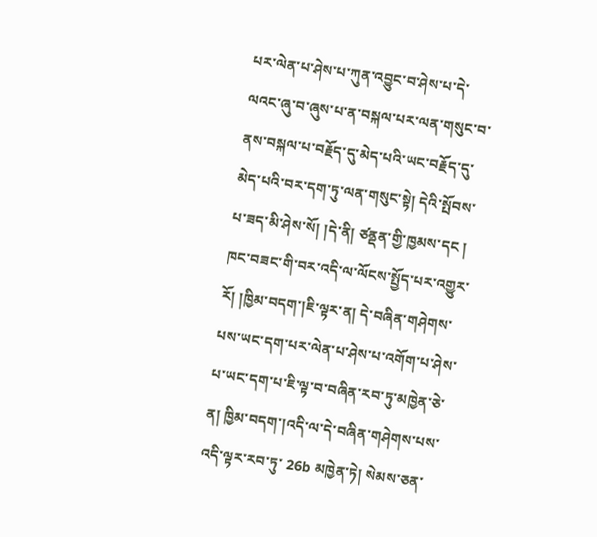པར་ལེན་པ་ཤེས་པ་ཀུན་འབྱུང་བ་ཤེས་པ་དེ་ལའང་ཞུ་བ་ཞུས་པ་ན་བསྐལ་པར་ལན་གསུང་བ་ནས་བསྐལ་པ་བརྗོད་དུ་མེད་པའི་ཡང་བརྗོད་དུ་མེད་པའི་བར་དག་ཏུ་ལན་གསུང་སྟེ། དེའི་སྤོབས་པ་ཟད་མི་ཤེས་སོ། །དེ་ནི། ཙནྡན་གྱི་ཁྱམས་དང ། ཁང་བཟང་གི་བར་འདི་ལ་ལོངས་སྤྱོད་པར་འགྱུར་རོ། །ཁྱིམ་བདག་།ཇི་ལྟར་ན། དེ་བཞིན་གཤེགས་པས་ཡང་དག་པར་ལེན་པ་ཤེས་པ་འགོག་པ་ཤེས་པ་ཡང་དག་པ་ཇི་ལྟ་བ་བཞིན་རབ་ཏུ་མཁྱེན་ཅེ་ན། ཁྱིམ་བདག་།འདི་ལ་དེ་བཞིན་གཤེགས་པས་འདི་ལྟར་རབ་ཏུ་ 26b མཁྱེན་ཏེ། སེམས་ཅན་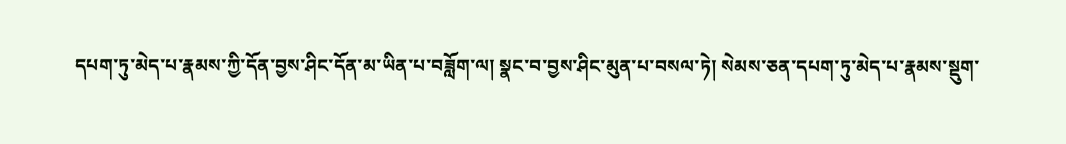དཔག་ཏུ་མེད་པ་རྣམས་ཀྱི་དོན་བྱས་ཤིང་དོན་མ་ཡིན་པ་བཟློག་ལ། སྣང་བ་བྱས་ཤིང་མུན་པ་བསལ་ཏེ། སེམས་ཅན་དཔག་ཏུ་མེད་པ་རྣམས་སྡུག་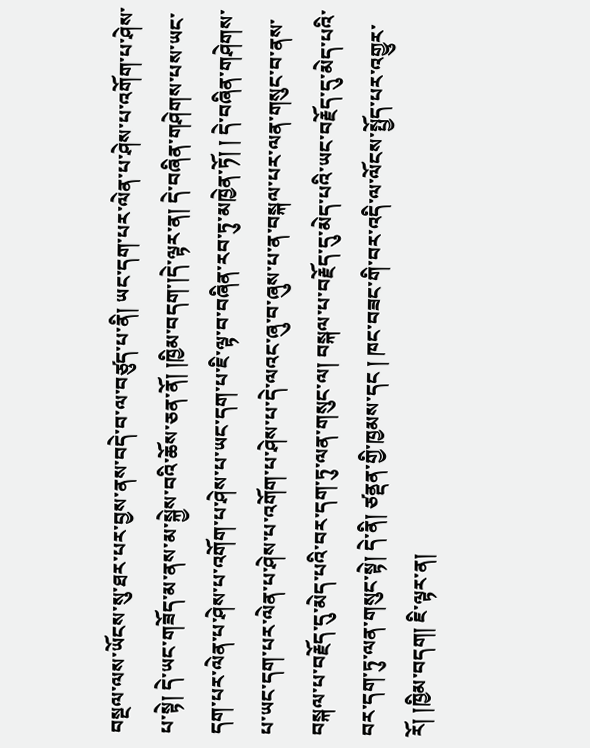བསྔལ་ལས་ཡོངས་སུ་ཐར་པར་བྱས་ནས་བདེ་བ་ལ་བཙུད་པ་ནི། ཡང་དག་པར་ལེན་པ་ཤེས་པ་འགོག་པ་ཤེས་པ་སྟེ། དེ་ཡང་གཟོད་མ་ནས་མ་སྐྱེས་བའི་ཆོས་ཅན་ནོ། །ཁྱིམ་བདག་།དེ་ལྟར་ན། དེ་བཞིན་གཤེགས་པས་ཡང་དག་པར་ལེན་པ་ཤེས་པ་འགོག་པ་ཤེས་པ་ཡང་དག་པ་ཇི་ལྟ་བ་བཞིན་རབ་ཏུ་མཁྱེན་ཏོ། ། དེ་བཞིན་གཤེགས་པ་ཡང་དག་པར་ལེན་པ་ཤེས་པ་འགོག་པ་ཤེས་པ་དེ་ལའང་ཞུ་བ་ཞུས་པ་ན་བསྐལ་པར་ལན་གསུང་བ་ནས་བསྐལ་པ་བརྗོད་དུ་མེད་པའི་བར་དག་ཏུ་ལན་གསུང་ལ། བསྐལ་པ་བརྗོད་དུ་མེད་པའི་ཡང་བརྗོད་དུ་མེད་པའི་བར་དག་ཏུ་ལན་གསུང་སྟེ། དེ་ནི། ཙནྡན་གྱི་ཁྱམས་དང ། ཁང་བཟང་གི་བར་འདི་ལ་ལོངས་སྤྱོད་པར་འགྱུར་རོ། །ཁྱིམ་བདག། ཇི་ལྟར་ན།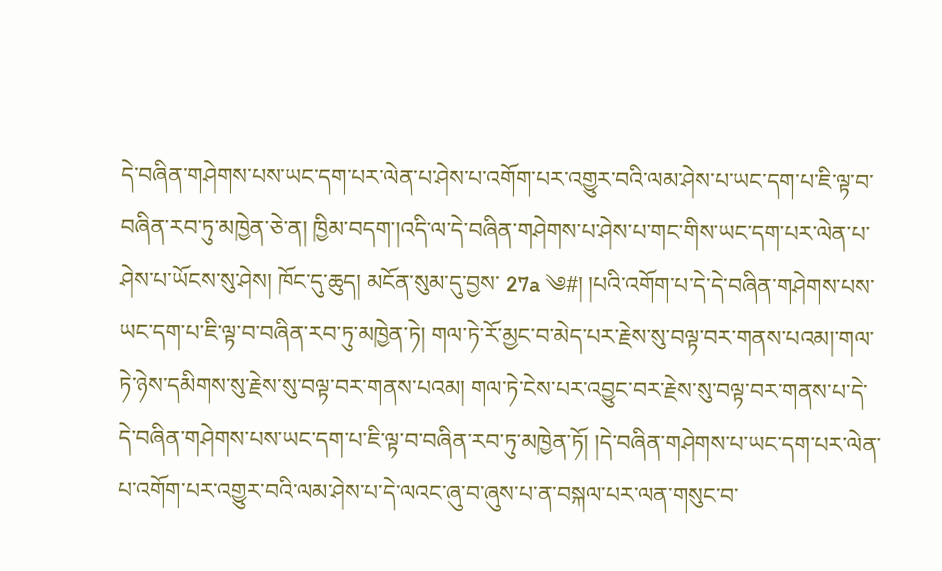དེ་བཞིན་གཤེགས་པས་ཡང་དག་པར་ལེན་པ་ཤེས་པ་འགོག་པར་འགྱུར་བའི་ལམ་ཤེས་པ་ཡང་དག་པ་ཇི་ལྟ་བ་བཞིན་རབ་ཏུ་མཁྱེན་ཅེ་ན། ཁྱིམ་བདག་།འདི་ལ་དེ་བཞིན་གཤེགས་པ་ཤེས་པ་གང་གིས་ཡང་དག་པར་ལེན་པ་ཤེས་པ་ཡོངས་སུ་ཤེས། ཁོང་དུ་ཆུད། མངོན་སུམ་དུ་བྱས་ 27a ༄#། །པའི་འགོག་པ་དེ་དེ་བཞིན་གཤེགས་པས་ཡང་དག་པ་ཇི་ལྟ་བ་བཞིན་རབ་ཏུ་མཁྱེན་ཏེ། གལ་ཏེ་རོ་མྱང་བ་མེད་པར་རྗེས་སུ་བལྟ་བར་གནས་པའམ།་གལ་ཏེ་ཉེས་དམིགས་སུ་རྗེས་སུ་བལྟ་བར་གནས་པའམ། གལ་ཏེ་ངེས་པར་འབྱུང་བར་རྗེས་སུ་བལྟ་བར་གནས་པ་དེ་དེ་བཞིན་གཤེགས་པས་ཡང་དག་པ་ཇི་ལྟ་བ་བཞིན་རབ་ཏུ་མཁྱེན་ཏོ། །དེ་བཞིན་གཤེགས་པ་ཡང་དག་པར་ལེན་པ་འགོག་པར་འགྱུར་བའི་ལམ་ཤེས་པ་དེ་ལའང་ཞུ་བ་ཞུས་པ་ན་བསྐལ་པར་ལན་གསུང་བ་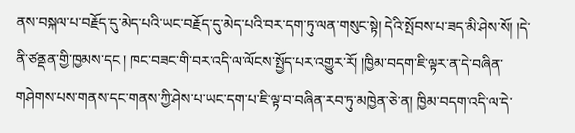ནས་བསྐལ་པ་བརྗོད་དུ་མེད་པའི་ཡང་བརྗོད་དུ་མེད་པའི་བར་དག་ཏུ་ལན་གསུང་སྟེ། དེའི་སྤོབས་པ་ཟད་མི་ཤེས་སོ། །དེ་ནི་ཙནྡན་གྱི་ཁྱམས་དང ། ཁང་བཟང་གི་བར་འདི་ལ་ལོངས་སྤྱོད་པར་འགྱུར་རོ། །ཁྱིམ་བདག་ཇི་ལྟར་ན་དེ་བཞིན་གཤེགས་པས་གནས་དང་གནས་ཀྱི་ཤེས་པ་ཡང་དག་པ་ཇི་ལྟ་བ་བཞིན་རབ་ཏུ་མཁྱེན་ཅེ་ན། ཁྱིམ་བདག་འདི་ལ་དེ་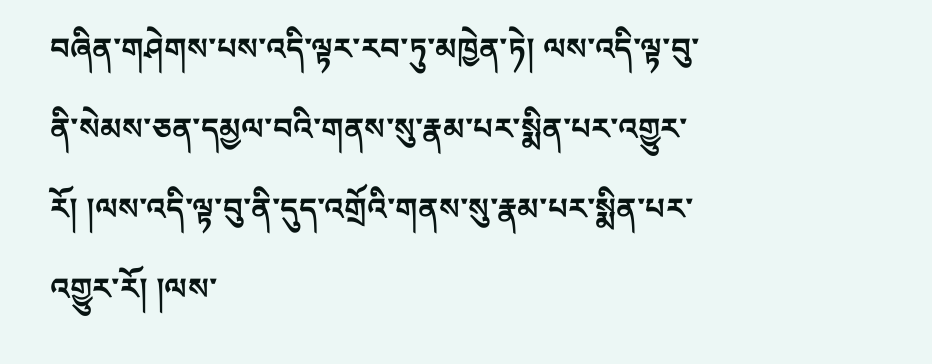བཞིན་གཤེགས་པས་འདི་ལྟར་རབ་ཏུ་མཁྱེན་ཏེ། ལས་འདི་ལྟ་བུ་ནི་སེམས་ཅན་དམྱལ་བའི་གནས་སུ་རྣམ་པར་སྨིན་པར་འགྱུར་རོ། །ལས་འདི་ལྟ་བུ་ནི་དུད་འགྲོའི་གནས་སུ་རྣམ་པར་སྨིན་པར་འགྱུར་རོ། །ལས་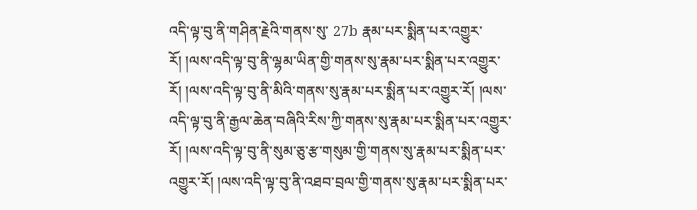འདི་ལྟ་བུ་ནི་གཤིན་རྗེའི་གནས་སུ་ 27b རྣམ་པར་སྨིན་པར་འགྱུར་རོ། །ལས་འདི་ལྟ་བུ་ནི་ལྷམ་ཡིན་གྱི་གནས་སུ་རྣམ་པར་སྨིན་པར་འགྱུར་རོ། །ལས་འདི་ལྟ་བུ་ནི་མིའི་གནས་སུ་རྣམ་པར་སྨིན་པར་འགྱུར་རོ། །ལས་འདི་ལྟ་བུ་ནི་རྒྱལ་ཆེན་བཞིའི་རིས་ཀྱི་གནས་སུ་རྣམ་པར་སྨིན་པར་འགྱུར་རོ། །ལས་འདི་ལྟ་བུ་ནི་སུམ་ཅུ་རྩ་གསུམ་གྱི་གནས་སུ་རྣམ་པར་སྨིན་པར་འགྱུར་རོ། །ལས་འདི་ལྟ་བུ་ནི་འཐབ་བྲལ་གྱི་གནས་སུ་རྣམ་པར་སྨིན་པར་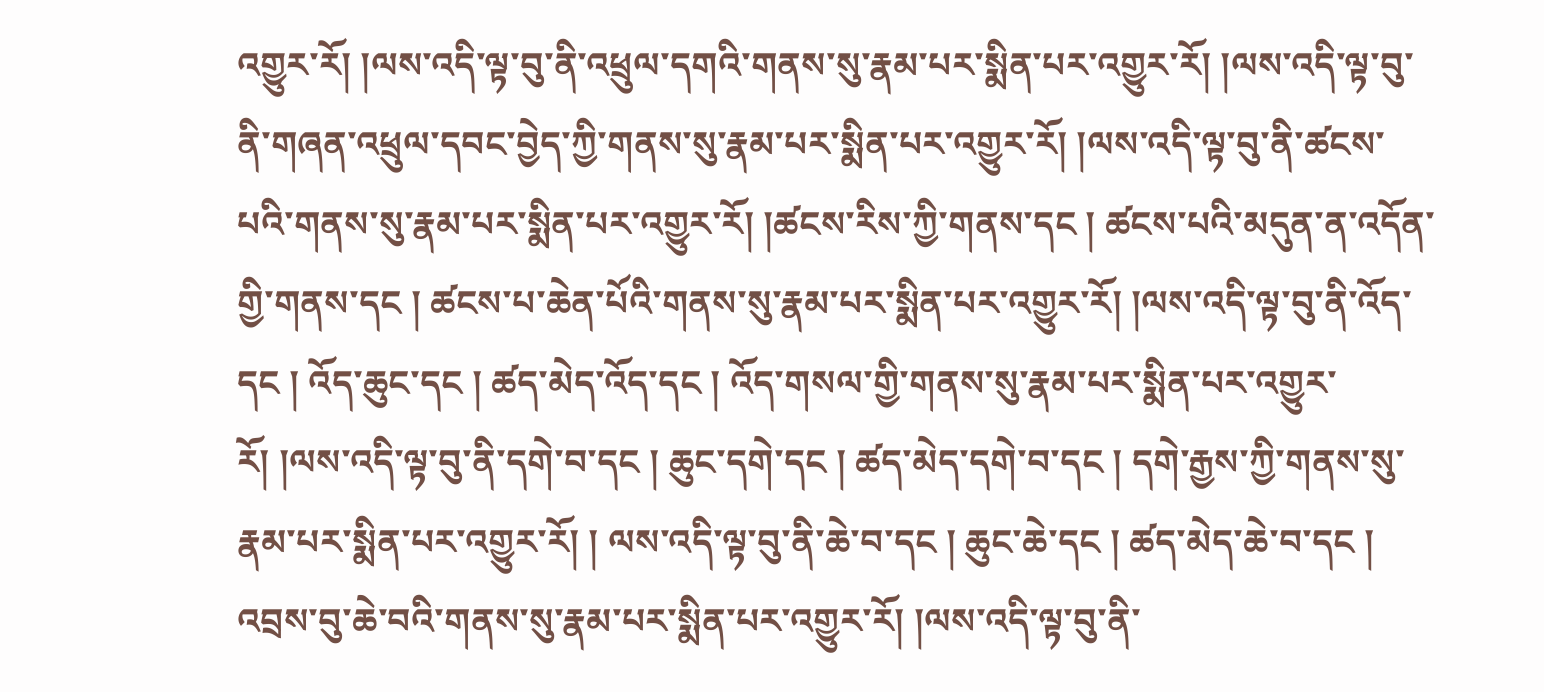འགྱུར་རོ། །ལས་འདི་ལྟ་བུ་ནི་འཕྲུལ་དགའི་གནས་སུ་རྣམ་པར་སྨིན་པར་འགྱུར་རོ། །ལས་འདི་ལྟ་བུ་ནི་གཞན་འཕྲུལ་དབང་བྱེད་ཀྱི་གནས་སུ་རྣམ་པར་སྨིན་པར་འགྱུར་རོ། །ལས་འདི་ལྟ་བུ་ནི་ཚངས་པའི་གནས་སུ་རྣམ་པར་སྨིན་པར་འགྱུར་རོ། །ཚངས་རིས་ཀྱི་གནས་དང ། ཚངས་པའི་མདུན་ན་འདོན་གྱི་གནས་དང ། ཚངས་པ་ཆེན་པོའི་གནས་སུ་རྣམ་པར་སྨིན་པར་འགྱུར་རོ། །ལས་འདི་ལྟ་བུ་ནི་འོད་དང ། འོད་ཆུང་དང ། ཚད་མེད་འོད་དང ། འོད་གསལ་གྱི་གནས་སུ་རྣམ་པར་སྨིན་པར་འགྱུར་རོ། །ལས་འདི་ལྟ་བུ་ནི་དགེ་བ་དང ། ཆུང་དགེ་དང ། ཚད་མེད་དགེ་བ་དང ། དགེ་རྒྱས་ཀྱི་གནས་སུ་རྣམ་པར་སྨིན་པར་འགྱུར་རོ། ། ལས་འདི་ལྟ་བུ་ནི་ཆེ་བ་དང ། ཆུང་ཆེ་དང ། ཚད་མེད་ཆེ་བ་དང ། འབྲས་བུ་ཆེ་བའི་གནས་སུ་རྣམ་པར་སྨིན་པར་འགྱུར་རོ། །ལས་འདི་ལྟ་བུ་ནི་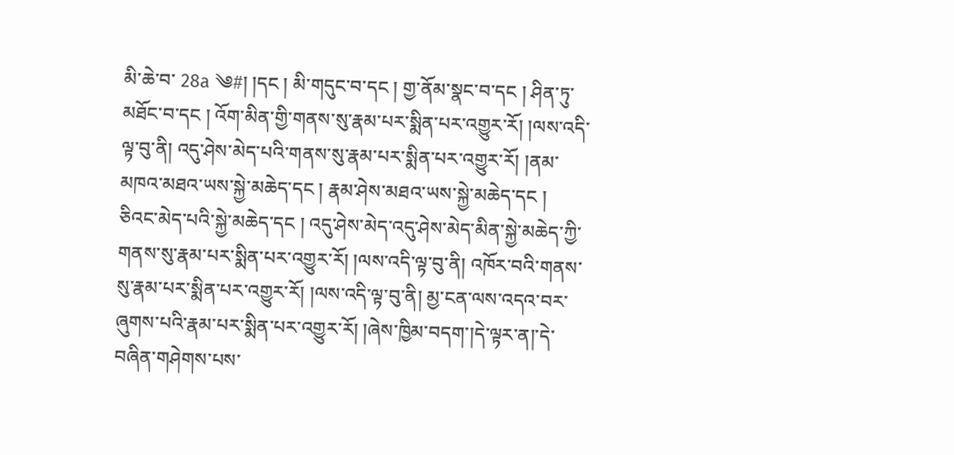མི་ཆེ་བ་ 28a ༄#། །དང ། མི་གདུང་བ་དང ། གྱ་ནོམ་སྣང་བ་དང ། ཤིན་ཏུ་མཐོང་བ་དང ། འོག་མིན་གྱི་གནས་སུ་རྣམ་པར་སྨིན་པར་འགྱུར་རོ། །ལས་འདི་ལྟ་བུ་ནི། འདུ་ཤེས་མེད་པའི་གནས་སུ་རྣམ་པར་སྨིན་པར་འགྱུར་རོ། །ནམ་མཁའ་མཐའ་ཡས་སྐྱེ་མཆེད་དང ། རྣམ་ཤེས་མཐའ་ཡས་སྐྱེ་མཆེད་དང ། ཅིའང་མེད་པའི་སྐྱེ་མཆེད་དང ། འདུ་ཤེས་མེད་འདུ་ཤེས་མེད་མིན་སྐྱེ་མཆེད་ཀྱི་གནས་སུ་རྣམ་པར་སྨིན་པར་འགྱུར་རོ། །ལས་འདི་ལྟ་བུ་ནི། འཁོར་བའི་གནས་སུ་རྣམ་པར་སྨིན་པར་འགྱུར་རོ། །ལས་འདི་ལྟ་བུ་ནི། མྱ་ངན་ལས་འདའ་བར་ཞུགས་པའི་རྣམ་པར་སྨིན་པར་འགྱུར་རོ། །ཞེས་ཁྱིམ་བདག་།དེ་ལྟར་ན།་དེ་བཞིན་གཤེགས་པས་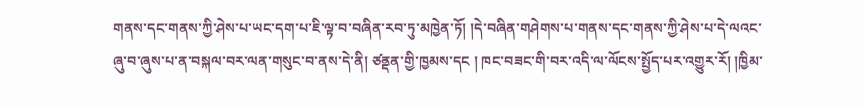གནས་དང་གནས་ཀྱི་ཤེས་པ་ཡང་དག་པ་ཇི་ལྟ་བ་བཞིན་རབ་ཏུ་མཁྱེན་ཏོ། །དེ་བཞིན་གཤེགས་པ་གནས་དང་གནས་ཀྱི་ཤེས་པ་དེ་ལའང་ཞུ་བ་ཞུས་པ་ན་བསྐལ་བར་ལན་གསུང་བ་ནས་དེ་ནི། ཙནྡན་གྱི་ཁྱམས་དང ། ཁང་བཟང་གི་བར་འདི་ལ་ལོངས་སྤྱོད་པར་འགྱུར་རོ། །ཁྱིམ་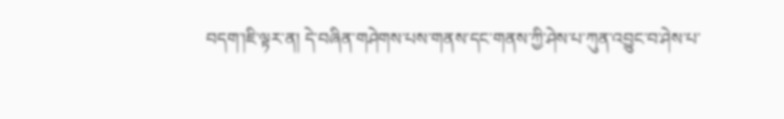བདག་།ཇི་ལྟར་ན། དེ་བཞིན་གཤེགས་པས་གནས་དང་གནས་ཀྱི་ཤེས་པ་ཀུན་འབྱུང་བ་ཤེས་པ་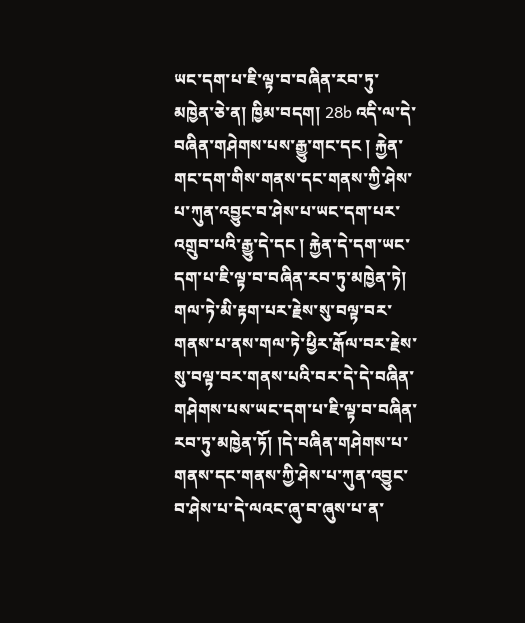ཡང་དག་པ་ཇི་ལྟ་བ་བཞིན་རབ་ཏུ་མཁྱེན་ཅེ་ན། ཁྱིམ་བདག། 28b འདི་ལ་དེ་བཞིན་གཤེགས་པས་རྒྱུ་གང་དང ། རྐྱེན་གང་དག་གིས་གནས་དང་གནས་ཀྱི་ཤེས་པ་ཀུན་འབྱུང་བ་ཤེས་པ་ཡང་དག་པར་འགྲུབ་པའི་རྒྱུ་དེ་དང ། རྐྱེན་དེ་དག་ཡང་དག་པ་ཇི་ལྟ་བ་བཞིན་རབ་ཏུ་མཁྱེན་ཏེ། གལ་ཏེ་མི་རྟག་པར་རྗེས་སུ་བལྟ་བར་གནས་པ་ནས་གལ་ཏེ་ཕྱིར་རྒོལ་བར་རྗེས་སུ་བལྟ་བར་གནས་པའི་བར་དེ་དེ་བཞིན་གཤེགས་པས་ཡང་དག་པ་ཇི་ལྟ་བ་བཞིན་རབ་ཏུ་མཁྱེན་ཏོ། །དེ་བཞིན་གཤེགས་པ་གནས་དང་གནས་ཀྱི་ཤེས་པ་ཀུན་འབྱུང་བ་ཤེས་པ་དེ་ལའང་ཞུ་བ་ཞུས་པ་ན་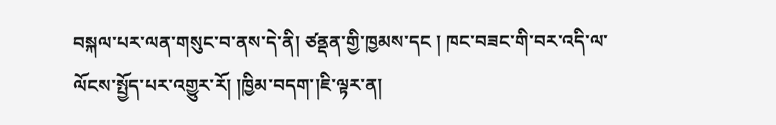བསྐལ་པར་ལན་གསུང་བ་ནས་དེ་ནི། ཙནྡན་གྱི་ཁྱམས་དང ། ཁང་བཟང་གི་བར་འདི་ལ་ལོངས་སྤྱོད་པར་འགྱུར་རོ། །ཁྱིམ་བདག་།ཇི་ལྟར་ན།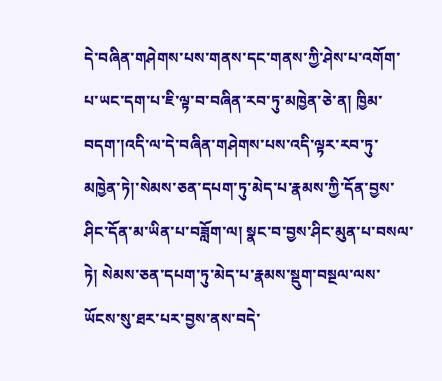དེ་བཞིན་གཤེགས་པས་གནས་དང་གནས་ཀྱི་ཤེས་པ་འགོག་པ་ཡང་དག་པ་ཇི་ལྟ་བ་བཞིན་རབ་ཏུ་མཁྱེན་ཅེ་ན། ཁྱིམ་བདག་།འདི་ལ་དེ་བཞིན་གཤེགས་པས་འདི་ལྟར་རབ་ཏུ་མཁྱེན་ཏེ།་སེམས་ཅན་དཔག་ཏུ་མེད་པ་རྣམས་ཀྱི་དོན་བྱས་ཤིང་དོན་མ་ཡིན་པ་བཟློག་ལ། སྣང་བ་བྱས་ཤིང་མུན་པ་བསལ་ཏེ། སེམས་ཅན་དཔག་ཏུ་མེད་པ་རྣམས་སྡུག་བསྔལ་ལས་ཡོངས་སུ་ཐར་པར་བྱས་ནས་བདེ་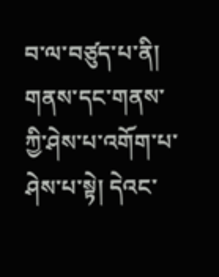བ་ལ་བཙུད་པ་ནི། གནས་དང་གནས་ཀྱི་ཤེས་པ་འགོག་པ་ཤེས་པ་སྟེ། དེའང་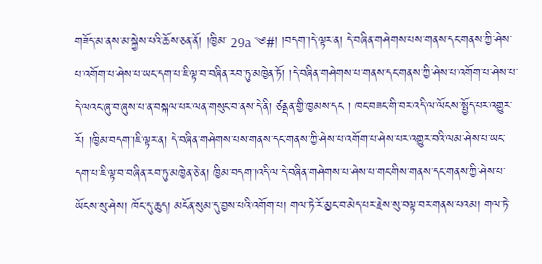གཟོད་མ་ནས་མ་སྐྱེས་པའི་ཆོས་ཅན་ནོ། །ཁྱིམ་ 29a ༄#། །བདག་།དེ་ལྟར་ན། དེ་བཞིན་གཤེགས་པས་གནས་དང་གནས་ཀྱི་ཤེས་པ་འགོག་པ་ཤེས་པ་ཡང་དག་པ་ཇི་ལྟ་བ་བཞིན་རབ་ཏུ་མཁྱེན་ཏོ། །དེ་བཞིན་གཤེགས་པ་གནས་དང་གནས་ཀྱི་ཤེས་པ་འགོག་པ་ཤེས་པ་དེ་ལའང་ཞུ་བ་ཞུས་པ་ན་བསྐལ་པར་ལན་གསུང་བ་ནས་དེ་ནི། ཙནྡན་གྱི་ཁྱམས་དང ། ཁང་བཟང་གི་བར་འདི་ལ་ལོངས་སྤྱོད་པར་འགྱུར་རོ། །ཁྱིམ་བདག་།ཇི་ལྟར་ན། དེ་བཞིན་གཤེགས་པས་གནས་དང་གནས་ཀྱི་ཤེས་པ་འགོག་པ་ཤེས་པར་འགྱུར་བའི་ལམ་ཤེས་པ་ཡང་དག་པ་ཇི་ལྟ་བ་བཞིན་རབ་ཏུ་མཁྱེན་ཅེ་ན། ཁྱིམ་བདག་།འདི་ལ་དེ་བཞིན་གཤེགས་པ་ཤེས་པ་གང་གིས་གནས་དང་གནས་ཀྱི་ཤེས་པ་ཡོངས་སུ་ཤེས། ཁོང་དུ་ཆུད། མངོན་སུམ་དུ་བྱས་པའི་འགོག་པ། གལ་ཏེ་རོ་མྱང་བ་མེད་པར་རྗེས་སུ་བལྟ་བར་གནས་པའམ། གལ་ཏེ་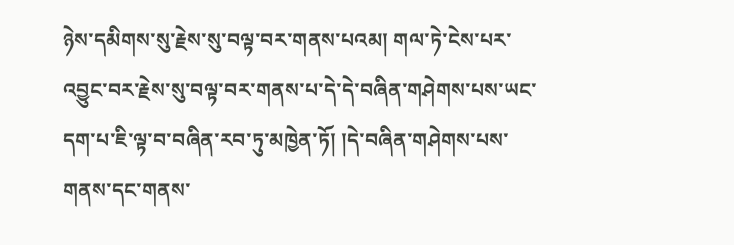ཉེས་དམིགས་སུ་རྗེས་སུ་བལྟ་བར་གནས་པའམ། གལ་ཏེ་ངེས་པར་འབྱུང་བར་རྗེས་སུ་བལྟ་བར་གནས་པ་དེ་དེ་བཞིན་གཤེགས་པས་ཡང་དག་པ་ཇི་ལྟ་བ་བཞིན་རབ་ཏུ་མཁྱེན་ཏོ། །དེ་བཞིན་གཤེགས་པས་གནས་དང་གནས་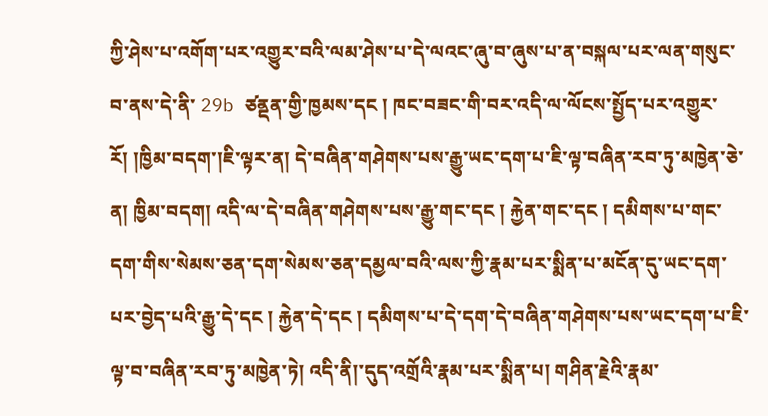ཀྱི་ཤེས་པ་འགོག་པར་འགྱུར་བའི་ལམ་ཤེས་པ་དེ་ལའང་ཞུ་བ་ཞུས་པ་ན་བསྐལ་པར་ལན་གསུང་བ་ནས་དེ་ནི་ 29b ཙནྡན་གྱི་ཁྱམས་དང ། ཁང་བཟང་གི་བར་འདི་ལ་ལོངས་སྤྱོད་པར་འགྱུར་རོ། །ཁྱིམ་བདག་།ཇི་ལྟར་ན། དེ་བཞིན་གཤེགས་པས་རྒྱུ་ཡང་དག་པ་ཇི་ལྟ་བཞིན་རབ་ཏུ་མཁྱེན་ཅེ་ན། ཁྱིམ་བདག། འདི་ལ་དེ་བཞིན་གཤེགས་པས་རྒྱུ་གང་དང ། རྐྱེན་གང་དང ། དམིགས་པ་གང་དག་གིས་སེམས་ཅན་དག་སེམས་ཅན་དམྱལ་བའི་ལས་ཀྱི་རྣམ་པར་སྨིན་པ་མངོན་དུ་ཡང་དག་པར་བྱེད་པའི་རྒྱུ་དེ་དང ། རྐྱེན་དེ་དང ། དམིགས་པ་དེ་དག་དེ་བཞིན་གཤེགས་པས་ཡང་དག་པ་ཇི་ལྟ་བ་བཞིན་རབ་ཏུ་མཁྱེན་ཏེ། འདི་ནི།་དུད་འགྲོའི་རྣམ་པར་སྨིན་པ། གཤིན་རྗེའི་རྣམ་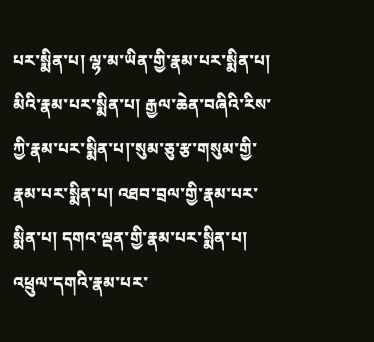པར་སྨིན་པ། ལྷ་མ་ཡིན་གྱི་རྣམ་པར་སྨིན་པ། མིའི་རྣམ་པར་སྨིན་པ། རྒྱལ་ཆེན་བཞིའི་རིས་ཀྱི་རྣམ་པར་སྨིན་པ།་སུམ་ཅུ་རྩ་གསུམ་གྱི་རྣམ་པར་སྨིན་པ། འཐབ་བྲལ་གྱི་རྣམ་པར་སྨིན་པ། དགའ་ལྡན་གྱི་རྣམ་པར་སྨིན་པ། འཕྲུལ་དགའི་རྣམ་པར་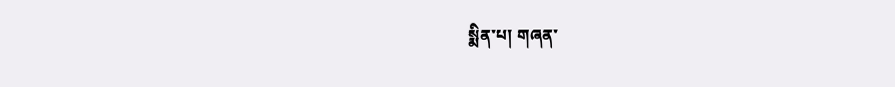སྨིན་པ། གཞན་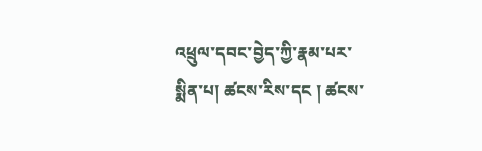འཕྲུལ་དབང་བྱེད་ཀྱི་རྣམ་པར་སྨིན་པ། ཚངས་རིས་དང ། ཚངས་